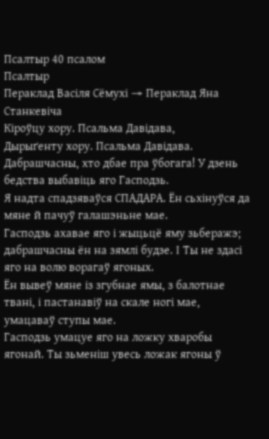Псалтыр 40 псалом
Псалтыр
Пераклад Васіля Сёмухі → Пераклад Яна Станкевіча
Кіроўцу хору. Псальма Давідава,
Дырыґенту хору. Псальма Давідава.
Дабрашчасны, хто дбае пра ўбогага! У дзень бедства выбавіць яго Гасподзь.
Я надта спадзяваўся СПАДАРА. Ён сьхінуўся да мяне й пачуў галашэньне мае.
Гасподзь ахавае яго і жыцьцё яму зьберажэ; дабрашчасны ён на зямлі будзе. І Ты не здасі яго на волю ворагаў ягоных.
Ён вывеў мяне із згубнае ямы, з балотнае твані, і пастанавіў на скале ногі мае, умацаваў ступы мае.
Гасподзь умацуе яго на ложку хваробы ягонай. Ты зьменіш увесь ложак ягоны ў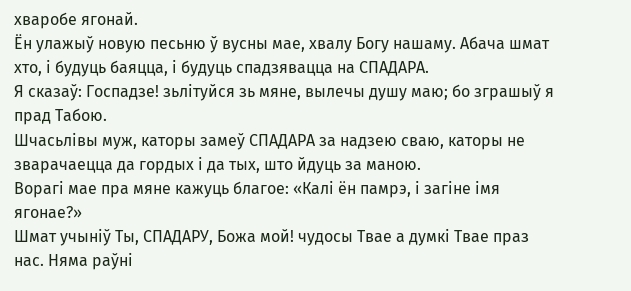хваробе ягонай.
Ён улажыў новую песьню ў вусны мае, хвалу Богу нашаму. Абача шмат хто, і будуць баяцца, і будуць спадзявацца на СПАДАРА.
Я сказаў: Госпадзе! зьлітуйся зь мяне, вылечы душу маю; бо зграшыў я прад Табою.
Шчасьлівы муж, каторы замеў СПАДАРА за надзею сваю, каторы не зварачаецца да гордых і да тых, што йдуць за маною.
Ворагі мае пра мяне кажуць благое: «Калі ён памрэ, і загіне імя ягонае?»
Шмат учыніў Ты, СПАДАРУ, Божа мой! чудосы Твае а думкі Твае праз нас. Няма раўні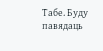Табе. Буду павядаць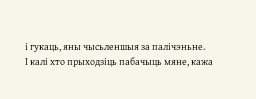і гукаць, яны чысьленшыя за палічэньне.
І калі хто прыходзіць пабачыць мяне, кажа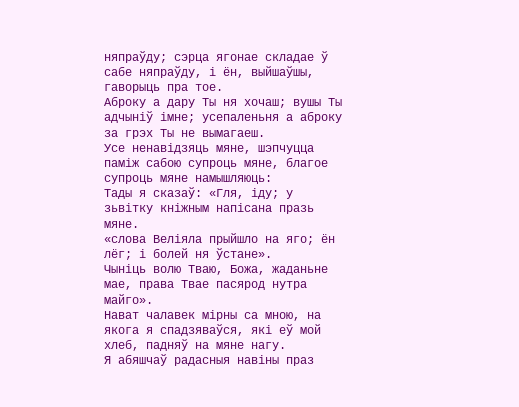няпраўду; сэрца ягонае складае ў сабе няпраўду, і ён, выйшаўшы, гаворыць пра тое.
Аброку а дару Ты ня хочаш; вушы Ты адчыніў імне; усепаленьня а аброку за грэх Ты не вымагаеш.
Усе ненавідзяць мяне, шэпчуцца паміж сабою супроць мяне, благое супроць мяне намышляюць:
Тады я сказаў: «Гля, іду; у зьвітку кніжным напісана празь мяне.
«слова Веліяла прыйшло на яго; ён лёг; і болей ня ўстане».
Чыніць волю Тваю, Божа, жаданьне мае, права Твае пасярод нутра майго».
Нават чалавек мірны са мною, на якога я спадзяваўся, які еў мой хлеб, падняў на мяне нагу.
Я абяшчаў радасныя навіны праз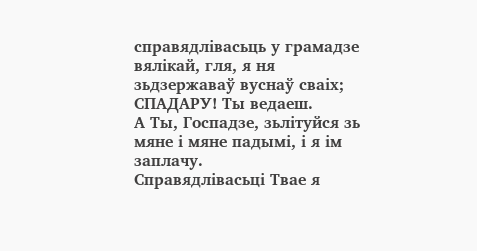справядлівасьць у грамадзе вялікай, гля, я ня зьдзержаваў вуснаў сваіх; СПАДАРУ! Ты ведаеш.
А Ты, Госпадзе, зьлітуйся зь мяне і мяне падымі, і я ім заплачу.
Справядлівасьці Твае я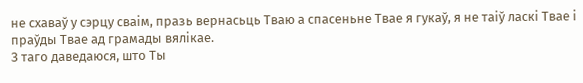не схаваў у сэрцу сваім, празь вернасьць Тваю а спасеньне Твае я гукаў, я не таіў ласкі Твае і праўды Твае ад грамады вялікае.
З таго даведаюся, што Ты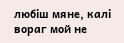любіш мяне, калі вораг мой не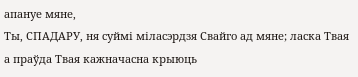апануе мяне,
Ты, СПАДАРУ, ня суймі міласэрдзя Свайго ад мяне; ласка Твая а праўда Твая кажначасна крыюць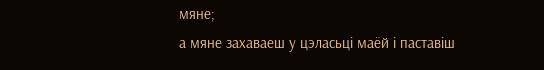мяне;
а мяне захаваеш у цэласьці маёй і паставіш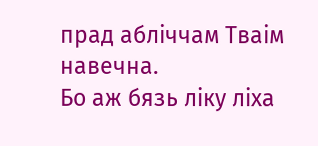прад абліччам Тваім навечна.
Бо аж бязь ліку ліха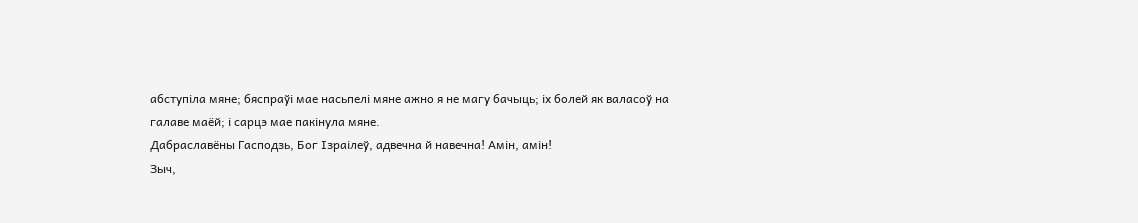абступіла мяне; бяспраўі мае насьпелі мяне ажно я не магу бачыць; іх болей як валасоў на галаве маёй; і сарцэ мае пакінула мяне.
Дабраславёны Гасподзь, Бог Ізраілеў, адвечна й навечна! Амін, амін!
Зыч,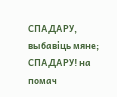СПАДАРУ, выбавіць мяне; СПАДАРУ! на помач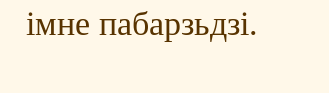імне пабарзьдзі.